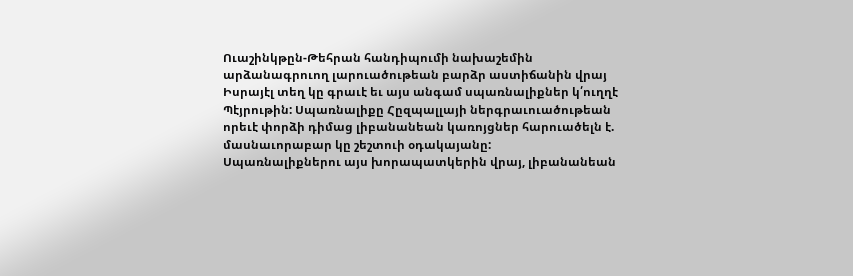Ուաշինկթըն-Թեհրան հանդիպումի նախաշեմին արձանագրուող լարուածութեան բարձր աստիճանին վրայ Իսրայէլ տեղ կը գրաւէ եւ այս անգամ սպառնալիքներ կ՛ուղղէ Պէյրութին: Սպառնալիքը Հըզպալլայի ներգրաւուածութեան որեւէ փորձի դիմաց լիբանանեան կառոյցներ հարուածելն է. մասնաւորաբար կը շեշտուի օդակայանը:
Սպառնալիքներու այս խորապատկերին վրայ, լիբանանեան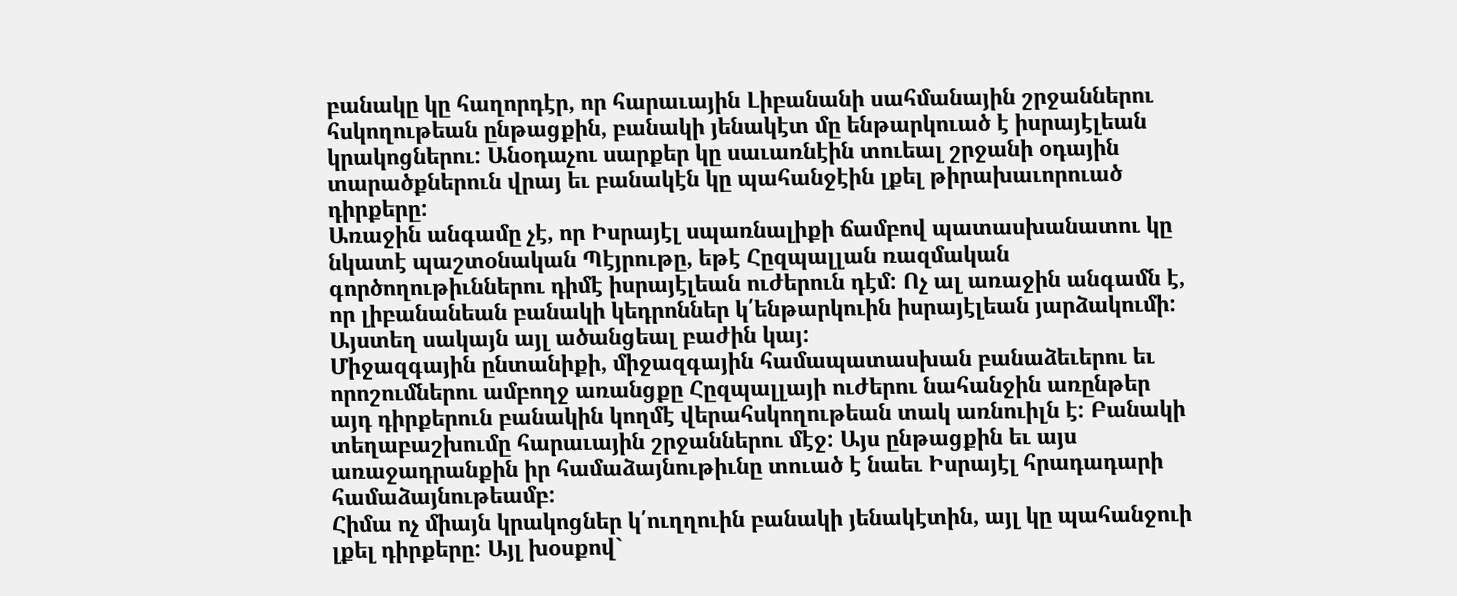բանակը կը հաղորդէր, որ հարաւային Լիբանանի սահմանային շրջաններու հսկողութեան ընթացքին, բանակի յենակէտ մը ենթարկուած է իսրայէլեան կրակոցներու: Անօդաչու սարքեր կը սաւառնէին տուեալ շրջանի օդային տարածքներուն վրայ եւ բանակէն կը պահանջէին լքել թիրախաւորուած դիրքերը:
Առաջին անգամը չէ, որ Իսրայէլ սպառնալիքի ճամբով պատասխանատու կը նկատէ պաշտօնական Պէյրութը, եթէ Հըզպալլան ռազմական գործողութիւններու դիմէ իսրայէլեան ուժերուն դէմ: Ոչ ալ առաջին անգամն է, որ լիբանանեան բանակի կեդրոններ կ՛ենթարկուին իսրայէլեան յարձակումի: Այստեղ սակայն այլ ածանցեալ բաժին կայ:
Միջազգային ընտանիքի, միջազգային համապատասխան բանաձեւերու եւ որոշումներու ամբողջ առանցքը Հըզպալլայի ուժերու նահանջին առընթեր այդ դիրքերուն բանակին կողմէ վերահսկողութեան տակ առնուիլն է: Բանակի տեղաբաշխումը հարաւային շրջաններու մէջ: Այս ընթացքին եւ այս առաջադրանքին իր համաձայնութիւնը տուած է նաեւ Իսրայէլ հրադադարի համաձայնութեամբ:
Հիմա ոչ միայն կրակոցներ կ՛ուղղուին բանակի յենակէտին, այլ կը պահանջուի լքել դիրքերը: Այլ խօսքով`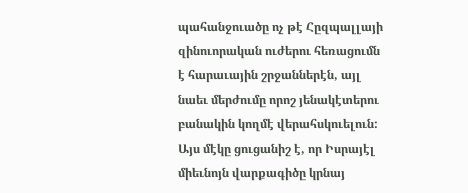պահանջուածը ոչ թէ Հըզպալլայի զինուորական ուժերու հեռացումն է հարաւային շրջաններէն, այլ նաեւ մերժումը որոշ յենակէտերու բանակին կողմէ վերահսկուելուն:
Այս մէկը ցուցանիշ է, որ Իսրայէլ միեւնոյն վարքագիծը կրնայ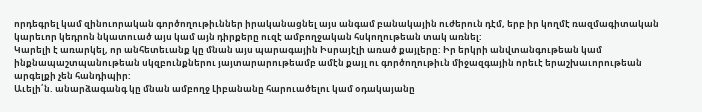որդեգրել կամ զինուորական գործողութիւններ իրականացնել այս անգամ բանակային ուժերուն դէմ, երբ իր կողմէ ռազմագիտական կարեւոր կեդրոն նկատուած այս կամ այն դիրքերը ուզէ ամբողջական հսկողութեան տակ առնել:
Կարելի է առարկել, որ անհետեւանք կը մնան այս պարագային Իսրայէլի առած քայլերը: Իր երկրի անվտանգութեան կամ ինքնապաշտպանութեան սկզբունքներու յայտարարութեամբ ամէն քայլ ու գործողութիւն միջազգային որեւէ երաշխաւորութեան արգելքի չեն հանդիպիր:
Աւելի՛ն. անարձագանգ կը մնան ամբողջ Լիբանանը հարուածելու կամ օդակայանը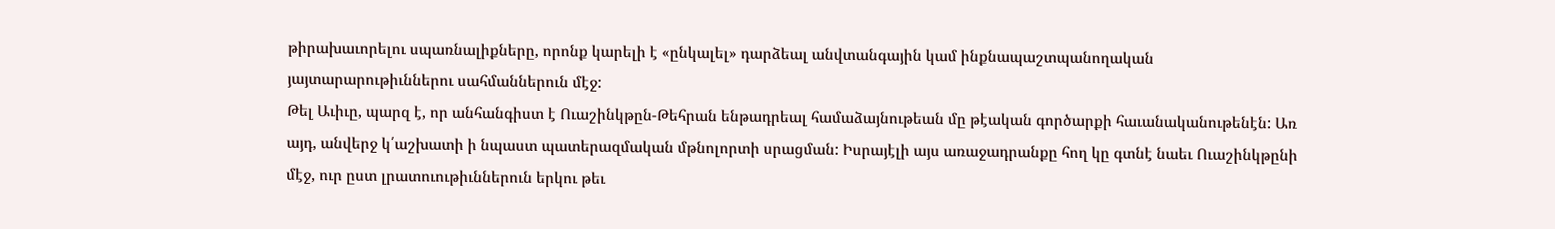թիրախաւորելու սպառնալիքները, որոնք կարելի է «ընկալել» դարձեալ անվտանգային կամ ինքնապաշտպանողական յայտարարութիւններու սահմաններուն մէջ:
Թել Աւիւը, պարզ է, որ անհանգիստ է Ուաշինկթըն-Թեհրան ենթադրեալ համաձայնութեան մը թէական գործարքի հաւանականութենէն: Առ այդ, անվերջ կ՛աշխատի ի նպաստ պատերազմական մթնոլորտի սրացման: Իսրայէլի այս առաջադրանքը հող կը գտնէ նաեւ Ուաշինկթընի մէջ, ուր ըստ լրատուութիւններուն երկու թեւ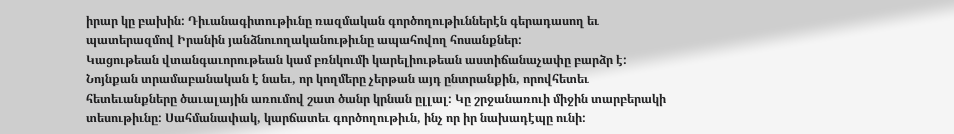իրար կը բախին: Դիւանագիտութիւնը ռազմական գործողութիւններէն գերադասող եւ պատերազմով Իրանին յանձնուողականութիւնը ապահովող հոսանքներ:
Կացութեան վտանգաւորութեան կամ բռնկումի կարելիութեան աստիճանաչափը բարձր է: Նոյնքան տրամաբանական է նաեւ, որ կողմերը չերթան այդ ընտրանքին, որովհետեւ հետեւանքները ծաւալային առումով շատ ծանր կրնան ըլլալ: Կը շրջանառուի միջին տարբերակի տեսութիւնը: Սահմանափակ, կարճատեւ գործողութիւն, ինչ որ իր նախադէպը ունի: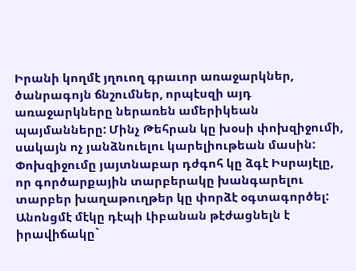Իրանի կողմէ յղուող գրաւոր առաջարկներ, ծանրագոյն ճնշումներ, որպէսզի այդ առաջարկները ներառեն ամերիկեան պայմանները: Մինչ Թեհրան կը խօսի փոխզիջումի, սակայն ոչ յանձնուելու կարելիութեան մասին:
Փոխզիջումը յայտնաբար դժգոհ կը ձգէ Իսրայէլը, որ գործարքային տարբերակը խանգարելու տարբեր խաղաթուղթեր կը փորձէ օգտագործել: Անոնցմէ մէկը դէպի Լիբանան թէժացնելն է իրավիճակը`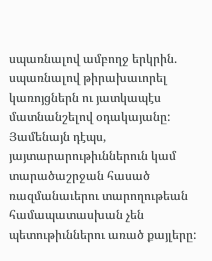սպառնալով ամբողջ երկրին. սպառնալով թիրախաւորել կառոյցներն ու յատկապէս մատնանշելով օդակայանը:
Յամենայն դէպս, յայտարարութիւններուն կամ տարածաշրջան հասած ռազմանաւերու տարողութեան համապատասխան չեն պետութիւններու առած քայլերը: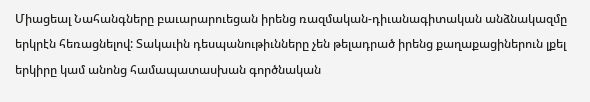Միացեալ Նահանգները բաւարարուեցան իրենց ռազմական-դիւանագիտական անձնակազմը երկրէն հեռացնելով: Տակաւին դեսպանութիւնները չեն թելադրած իրենց քաղաքացիներուն լքել երկիրը կամ անոնց համապատասխան գործնական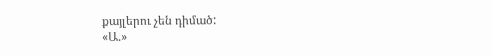քայլերու չեն դիմած:
«Ա.»